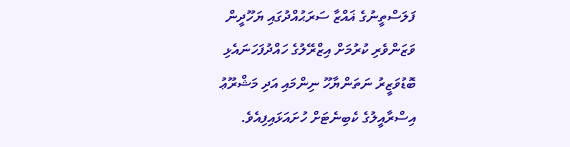ފަލަސްތީނުގެ ޣައްޒާ ސަރަޙުއްދުގައި ޔަހޫދީން ވަޒަންވެރި ކުރުމަށް އިޒްރޭލުގެ ހައްދުފަހަނައެޅި ބޮޑުވަޒީރު ނަތަންޔާހޫ ނިންމައި އަދި މަޝްރޫޢު އިސްރާއީލުގެ ކެބިނެޓަށް ހުށައަޅައިފިއެވެ.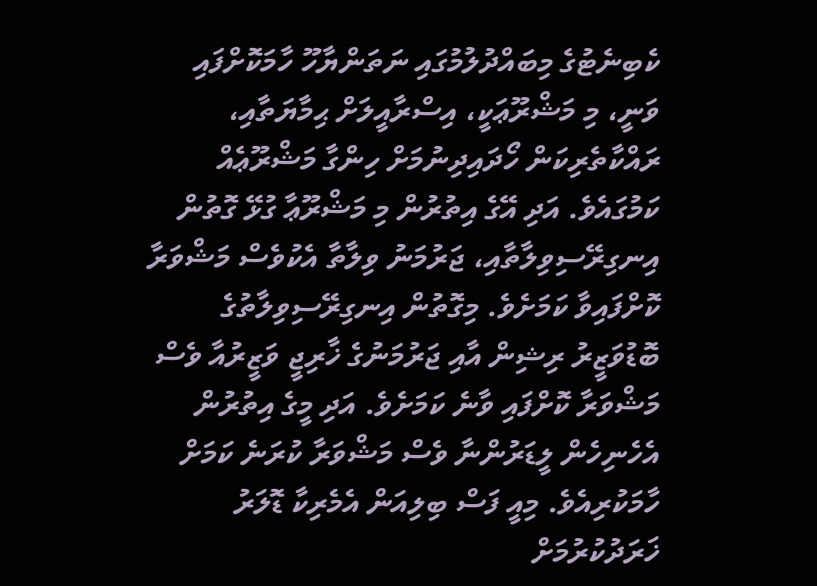ކެބިނެޓުގެ މިބައްދުލުމުގައި ނަތަންޔާހޫ ހާމަކޮށްފައި ވަނީ، މި މަޝްރޫޢަކީ، އިސްރާއީލަށް ޙިމާޔަތާއި، ރައްކާތެރިކަން ހޯދައިދިނުމަށް ހިންގާ މަޝްރޫޢެއް ކަމުގައެވެ. އަދި އޭގެ އިތުރުން މި މަޝްރޫޢާ ގުޅޭ ގޮތުން އިނގިރޭސިވިލާތާއި، ޖަރުމަނު ވިލާތާ އެކުވެސް މަޝްވަރާ ކޮށްފައިވާ ކަމަށެވެ. މިގޮތުން އިނގިރޭސިވިލާތުގެ ބޮޑުވަޒީރު ރިޝިން އާއި ޖަރުމަނުގެ ޚާރިޖީ ވަޒީރުއާ ވެސް މަޝްވަރާ ކޮށްފައި ވާނެ ކަމަށެވެ. އަދި މީގެ އިތުރުން އެހެނިހެން ލީޑަރުންނާ ވެސް މަޝްވަރާ ކުރަނެ ކަމަށް ހާމަކުރިއެވެ. މިއީ ފަސް ބިލިއަން އެމެރިކާ ޑޮލަރު ޚަރަދުކުރުމަށް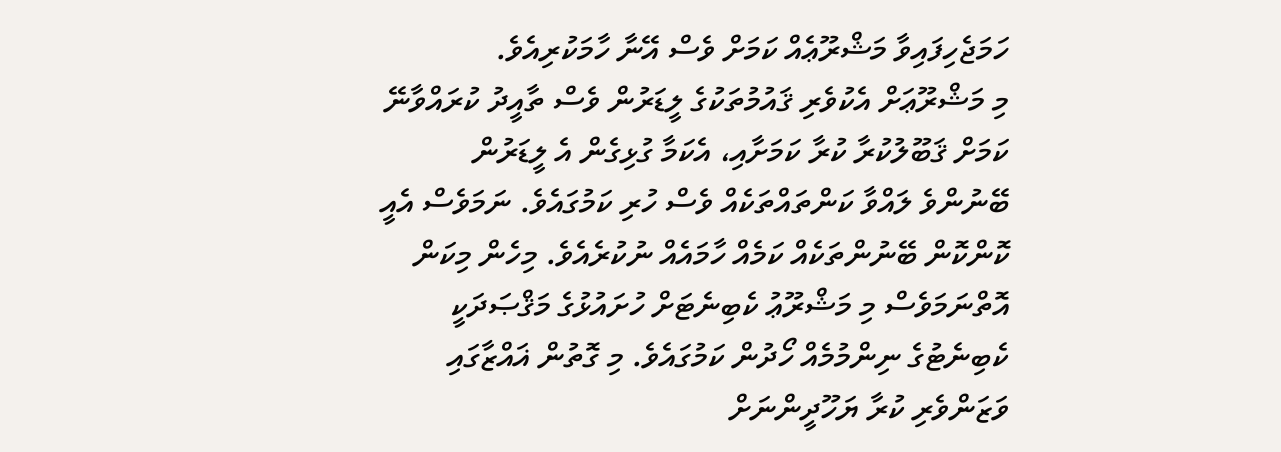ހަމަޖެހިފައިވާ މަޝްރޫޢެއް ކަމަށް ވެސް އޭނާ ހާމަކުރިއެވެ.
މި މަޝްރޫޢަށް އެކުވެރި ޤައުމުތަކުގެ ލީޑަރުން ވެސް ތާއީދު ކުރައްވާނޭ ކަމަށް ޤަބޫލުކުރާ ކުރާ ކަމަށާއި، އެކަމާ ގުޅިގެން އެ ލީޑަރުން ބޭނުންވެ ލައްވާ ކަންތައްތަކެއް ވެސް ހުރި ކަމުގައެވެ. ނަމަވެސް އެއީ ކޮންކޮން ބޭނުންތަކެއް ކަމެއް ހާމައެއް ނުކުރެއެވެ. މިހެން މިކަން އޮތްނަމަވެސް މި މަޝްރޫޢު ކެބިނެޓަށް ހުށައުޅުގެ މަޤްޞަދަކީ ކެބިނެޓުގެ ނިންމުމެއް ހޯދުން ކަމުގައެވެ. މި ގޮތުން ޣައްޒާގައި ވަޒަންވެރި ކުރާ ޔަހޫދީންނަށް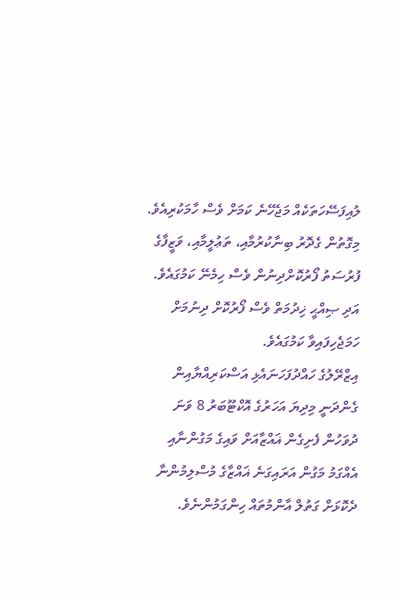ލުއިފަސޭހަތަކެއް މަޖެހޭނެ ކަމަށް ވެސް ހާމަކުރިއެވެ. މިގޮތުން ގެދޮރު ބިނާކުރުމާއި، ތަޢުލީމާއި، ވަޒީފާގެ ފުރުސަތު ފޯރުކޮށްދިނުން ވެސް ހިމެނޭ ކަމުގައެވެ. އަދި ޞިއްޙީ ޚިދުމަތް ވެސް ފޯރުކޮށް ދިނުމަށް ހަމަޖެހިފައިވާ ކަމުގައެވެ.
އިޒްރޭލުގެ ހައްދުފަހަނައެޅި އަސްކަރިއްޔާއިން ގެންދަނީ މިދިޔަ އަހަރުގެ އޮކްޓޫބަރު 8 ވަނަ ދުވަހުން ފެށިގެން ޣައްޒާއަށް ވައިގެ މަގުންނާއި އެއްގަމު މަގުން އަރައިގަނެ ޣައްޒާގެ މުސްލިމުންނާ ދެކޮޅަށް ގަތުލް އާންމުތައް ހިންގަމުންނެވެ.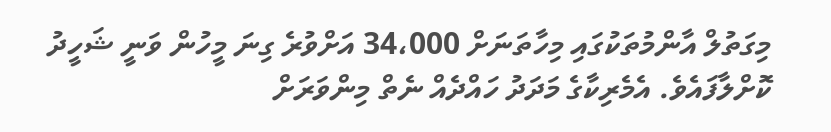މިގަތުލް އާންމުތަކުގައި މިހާތަނަށް 34،000 އަށްވުރެ ގިނަ މީހުން ވަނީ ޝަހީދު ކޮށްލާފައެވެ. އެމެރިކާގެ މަދަދު ހައްދެއް ނެތް މިންވަރަށް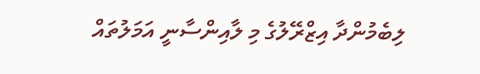ލިބެމުންދާ އިޒްރޭލުގެ މި ލާއިންސާނީ އަމަލުތައް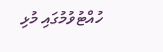ހުއްޓުވުމުގައި މުޅި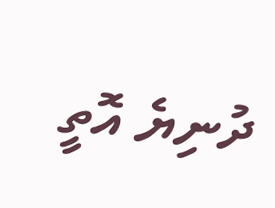ދުނިޔެ އޮތީ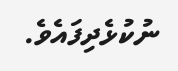ނުކުޅެދިފައެވެ.